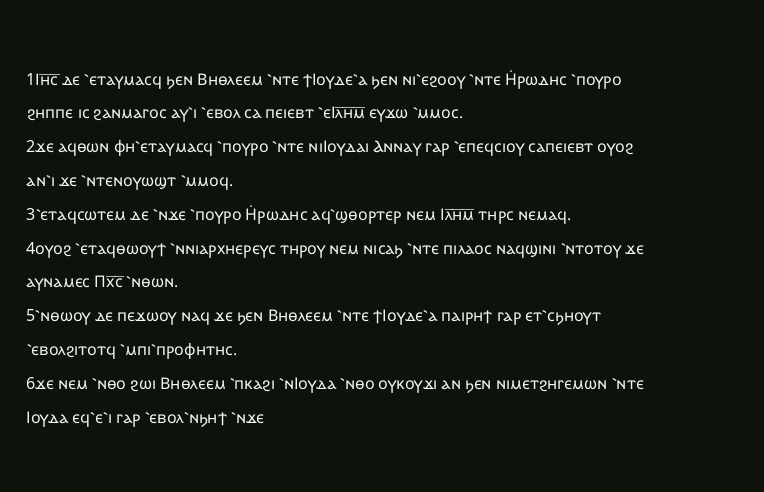1Ⲓⲏ̅ⲥ̅ ⲇⲉ ⳿ⲉⲧⲁⲩⲙⲁⲥϥ ϧⲉⲛ Ⲃⲏⲑⲗⲉⲉⲙ ⳿ⲛⲧⲉ ϯⲒⲟⲩⲇⲉ⳿ⲁ ϧⲉⲛ ⲛⲓ⳿ⲉϩⲟⲟⲩ ⳿ⲛⲧⲉ Ⲏ̇ⲣⲱⲇⲏⲥ ⳿ⲡⲟⲩⲣⲟ ϩⲏⲡⲡⲉ ⲓⲥ ϩⲁⲛⲙⲁⲅⲟⲥ ⲁⲩ⳿ⲓ ⳿ⲉⲃⲟⲗ ⲥⲁ ⲡⲉⲓⲉⲃⲧ ⳿ⲉⲒⲗ̅ⲏ̅ⲙ̅ ⲉⲩϫⲱ ⳿ⲙⲙⲟⲥ.
2ϫⲉ ⲁϥⲑⲱⲛ ⲫⲏ⳿ⲉⲧⲁⲩⲙⲁⲥϥ ⳿ⲡⲟⲩⲣⲟ ⳿ⲛⲧⲉ ⲛⲓⲒⲟⲩⲇⲁⲓ Ⲁⲛⲛⲁⲩ ⲅⲁⲣ ⳿ⲉⲡⲉϥⲥⲓⲟⲩ ⲥⲁⲡⲉⲓⲉⲃⲧ ⲟⲩⲟϩ ⲁⲛ⳿ⲓ ϫⲉ ⳿ⲛⲧⲉⲛⲟⲩⲱϣⲧ ⳿ⲙⲙⲟϥ.
3⳿ⲉⲧⲁϥⲥⲱⲧⲉⲙ ⲇⲉ ⳿ⲛϫⲉ ⳿ⲡⲟⲩⲣⲟ Ⲏ̇ⲣⲱⲇⲏⲥ ⲁϥ⳿ϣⲑⲟⲣⲧⲉⲣ ⲛⲉⲙ Ⲓⲗ̅ⲏ̅ⲙ̅ ⲧⲏⲣⲥ ⲛⲉⲙⲁϥ.
4ⲟⲩⲟϩ ⳿ⲉⲧⲁϥⲑⲱⲟⲩϯ ⳿ⲛⲛⲓⲁⲣⲭⲏⲉⲣⲉⲩⲥ ⲧⲏⲣⲟⲩ ⲛⲉⲙ ⲛⲓⲥⲁϧ ⳿ⲛⲧⲉ ⲡⲓⲗⲁⲟⲥ ⲛⲁϥϣⲓⲛⲓ ⳿ⲛⲧⲟⲧⲟⲩ ϫⲉ ⲁⲩⲛⲁⲙⲉⲥ Ⲡⲭ̅ⲥ̅ ⳿ⲛⲑⲱⲛ.
5⳿ⲛⲑⲱⲟⲩ ⲇⲉ ⲡⲉϫⲱⲟⲩ ⲛⲁϥ ϫⲉ ϧⲉⲛ Ⲃⲏⲑⲗⲉⲉⲙ ⳿ⲛⲧⲉ ϯⲒⲟⲩⲇⲉ⳿ⲁ ⲡⲁⲓⲣⲏϯ ⲅⲁⲣ ⲉⲧ⳿ⲥϧⲏⲟⲩⲧ ⳿ⲉⲃⲟⲗϩⲓⲧⲟⲧϥ ⳿ⲙⲡⲓ⳿ⲡⲣⲟⲫⲏⲧⲏⲥ.
6ϫⲉ ⲛⲉⲙ ⳿ⲛⲑⲟ ϩⲱⲓ Ⲃⲏⲑⲗⲉⲉⲙ ⳿ⲡⲕⲁϩⲓ ⳿ⲛⲒⲟⲩⲇⲁ ⳿ⲛⲑⲟ ⲟⲩⲕⲟⲩϫⲓ ⲁⲛ ϧⲉⲛ ⲛⲓⲙⲉⲧϩⲏⲅⲉⲙⲱⲛ ⳿ⲛⲧⲉ Ⲓⲟⲩⲇⲁ ⲉϥ⳿ⲉ⳿ⲓ ⲅⲁⲣ ⳿ⲉⲃⲟⲗ⳿ⲛϧⲏϯ ⳿ⲛϫⲉ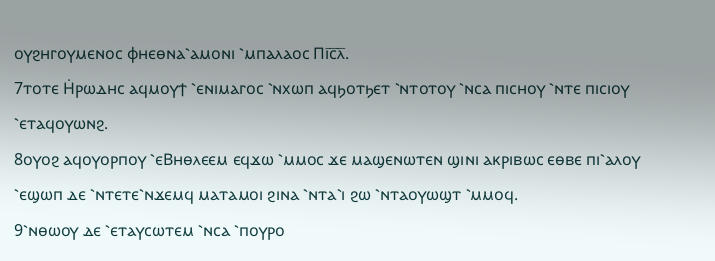ⲟⲩϩⲏⲅⲟⲩⲙⲉⲛⲟⲥ ⲫⲏⲉⲑⲛⲁ⳿ⲁⲙⲟⲛⲓ ⳿ⲙⲡⲁⲗⲁⲟⲥ Ⲡⲓ̅ⲥ̅ⲗ̅.
7ⲧⲟⲧⲉ Ⲏ̇ⲣⲱⲇⲏⲥ ⲁϥⲙⲟⲩϯ ⳿ⲉⲛⲓⲙⲁⲅⲟⲥ ⳿ⲛⲭⲱⲡ ⲁϥϧⲟⲧϧⲉⲧ ⳿ⲛⲧⲟⲧⲟⲩ ⳿ⲛⲥⲁ ⲡⲓⲥⲏⲟⲩ ⳿ⲛⲧⲉ ⲡⲓⲥⲓⲟⲩ ⳿ⲉⲧⲁϥⲟⲩⲱⲛϩ.
8ⲟⲩⲟϩ ⲁϥⲟⲩⲟⲣⲡⲟⲩ ⳿ⲉⲂⲏⲑⲗⲉⲉⲙ ⲉϥϫⲱ ⳿ⲙⲙⲟⲥ ϫⲉ ⲙⲁϣⲉⲛⲱⲧⲉⲛ ϣⲓⲛⲓ ⲁⲕⲣⲓⲃⲱⲥ ⲉⲑⲃⲉ ⲡⲓ⳿ⲁⲗⲟⲩ ⳿ⲉϣⲱⲡ ⲇⲉ ⳿ⲛⲧⲉⲧⲉ⳿ⲛϫⲉⲙϥ ⲙⲁⲧⲁⲙⲟⲓ ϩⲓⲛⲁ ⳿ⲛⲧⲁ⳿ⲓ ϩⲱ ⳿ⲛⲧⲁⲟⲩⲱϣⲧ ⳿ⲙⲙⲟϥ.
9⳿ⲛⲑⲱⲟⲩ ⲇⲉ ⳿ⲉⲧⲁⲩⲥⲱⲧⲉⲙ ⳿ⲛⲥⲁ ⳿ⲡⲟⲩⲣⲟ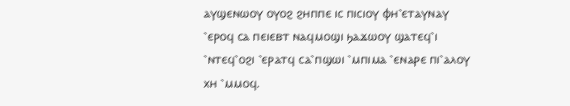ⲁⲩϣⲉⲛⲱⲟⲩ ⲟⲩⲟϩ ϩⲏⲡⲡⲉ ⲓⲥ ⲡⲓⲥⲓⲟⲩ ⲫⲏ⳿ⲉⲧⲁⲩⲛⲁⲩ ⳿ⲉⲣⲟϥ ⲥⲁ ⲡⲉⲓⲉⲃⲧ ⲛⲁϥⲙⲟϣⲓ ϧⲁϫⲱⲟⲩ ϣⲁⲧⲉϥ⳿ⲓ ⳿ⲛⲧⲉϥ⳿ⲟϩⲓ ⳿ⲉⲣⲁⲧϥ ⲥⲁ⳿ⲡϣⲱⲓ ⳿ⲙⲡⲓⲙⲁ ⳿ⲉⲛⲁⲣⲉ ⲡⲓ⳿ⲁⲗⲟⲩ ⲭⲏ ⳿ⲙⲙⲟϥ.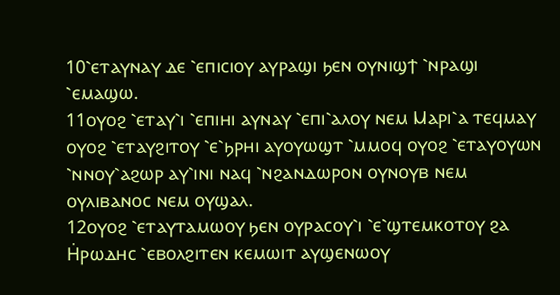10⳿ⲉⲧⲁⲩⲛⲁⲩ ⲇⲉ ⳿ⲉⲡⲓⲥⲓⲟⲩ ⲁⲩⲣⲁϣⲓ ϧⲉⲛ ⲟⲩⲛⲓϣϯ ⳿ⲛⲣⲁϣⲓ ⳿ⲉⲙⲁϣⲱ.
11ⲟⲩⲟϩ ⳿ⲉⲧⲁⲩ⳿ⲓ ⳿ⲉⲡⲓⲏⲓ ⲁⲩⲛⲁⲩ ⳿ⲉⲡⲓ⳿ⲁⲗⲟⲩ ⲛⲉⲙ Ⲙⲁⲣⲓ⳿ⲁ ⲧⲉϥⲙⲁⲩ ⲟⲩⲟϩ ⳿ⲉⲧⲁⲩϩⲓⲧⲟⲩ ⳿ⲉ⳿ϧⲣⲏⲓ ⲁⲩⲟⲩⲱϣⲧ ⳿ⲙⲙⲟϥ ⲟⲩⲟϩ ⳿ⲉⲧⲁⲩⲟⲩⲱⲛ ⳿ⲛⲛⲟⲩ⳿ⲁϩⲱⲣ ⲁⲩ⳿ⲓⲛⲓ ⲛⲁϥ ⳿ⲛϩⲁⲛⲇⲱⲣⲟⲛ ⲟⲩⲛⲟⲩⲃ ⲛⲉⲙ ⲟⲩⲗⲓⲃⲁⲛⲟⲥ ⲛⲉⲙ ⲟⲩϣⲁⲗ.
12ⲟⲩⲟϩ ⳿ⲉⲧⲁⲩⲧⲁⲙⲱⲟⲩ ϧⲉⲛ ⲟⲩⲣⲁⲥⲟⲩ⳿ⲓ ⳿ⲉ⳿ϣⲧⲉⲙⲕⲟⲧⲟⲩ ϩⲁ Ⲏ̇ⲣⲱⲇⲏⲥ ⳿ⲉⲃⲟⲗϩⲓⲧⲉⲛ ⲕⲉⲙⲱⲓⲧ ⲁⲩϣⲉⲛⲱⲟⲩ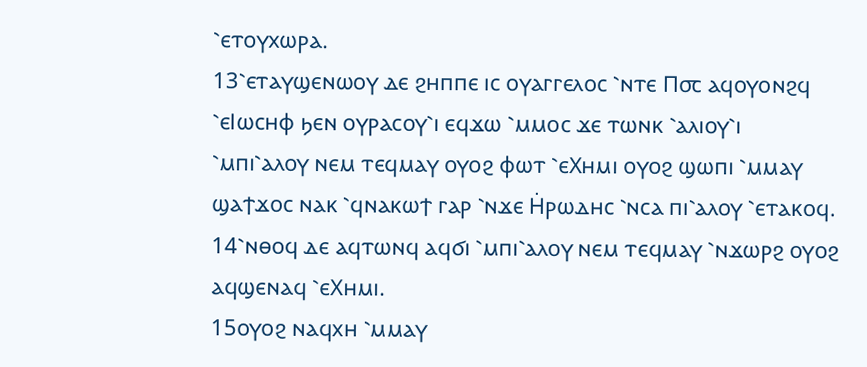⳿ⲉⲧⲟⲩⲭⲱⲣⲁ.
13⳿ⲉⲧⲁⲩϣⲉⲛⲱⲟⲩ ⲇⲉ ϩⲏⲡⲡⲉ ⲓⲥ ⲟⲩⲁⲅⲅⲉⲗⲟⲥ ⳿ⲛⲧⲉ Ⲡ⳪ ⲁϥⲟⲩⲟⲛϩϥ ⳿ⲉⲒⲱⲥⲏⲫ ϧⲉⲛ ⲟⲩⲣⲁⲥⲟⲩ⳿ⲓ ⲉϥϫⲱ ⳿ⲙⲙⲟⲥ ϫⲉ ⲧⲱⲛⲕ ⳿ⲁⲗⲓⲟⲩ⳿ⲓ ⳿ⲙⲡⲓ⳿ⲁⲗⲟⲩ ⲛⲉⲙ ⲧⲉϥⲙⲁⲩ ⲟⲩⲟϩ ⲫⲱⲧ ⳿ⲉⲬⲏⲙⲓ ⲟⲩⲟϩ ϣⲱⲡⲓ ⳿ⲙⲙⲁⲩ ϣⲁϯϫⲟⲥ ⲛⲁⲕ ⳿ϥⲛⲁⲕⲱϯ ⲅⲁⲣ ⳿ⲛϫⲉ Ⲏ̇ⲣⲱⲇⲏⲥ ⳿ⲛⲥⲁ ⲡⲓ⳿ⲁⲗⲟⲩ ⳿ⲉⲧⲁⲕⲟϥ.
14⳿ⲛⲑⲟϥ ⲇⲉ ⲁϥⲧⲱⲛϥ ⲁϥϭⲓ ⳿ⲙⲡⲓ⳿ⲁⲗⲟⲩ ⲛⲉⲙ ⲧⲉϥⲙⲁⲩ ⳿ⲛϫⲱⲣϩ ⲟⲩⲟϩ ⲁϥϣⲉⲛⲁϥ ⳿ⲉⲬⲏⲙⲓ.
15ⲟⲩⲟϩ ⲛⲁϥⲭⲏ ⳿ⲙⲙⲁⲩ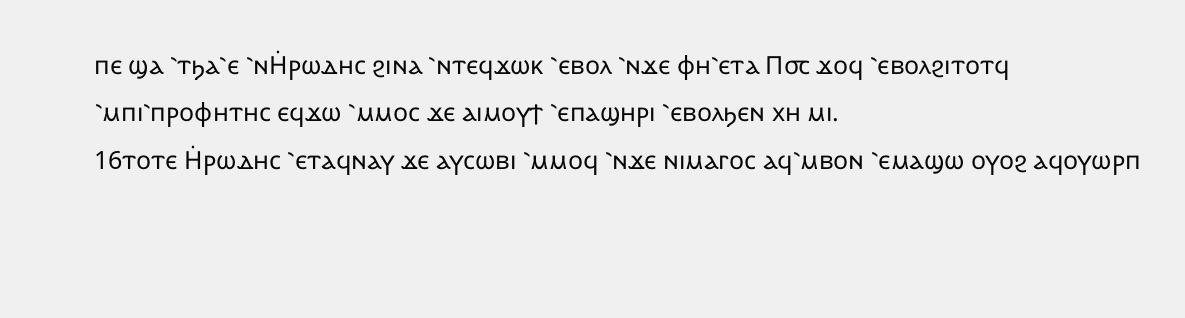ⲡⲉ ϣⲁ ⳿ⲧϧⲁ⳿ⲉ ⳿ⲛⲎ̇ⲣⲱⲇⲏⲥ ϩⲓⲛⲁ ⳿ⲛⲧⲉϥϫⲱⲕ ⳿ⲉⲃⲟⲗ ⳿ⲛϫⲉ ⲫⲏ⳿ⲉⲧⲁ Ⲡ⳪ ϫⲟϥ ⳿ⲉⲃⲟⲗϩⲓⲧⲟⲧϥ ⳿ⲙⲡⲓ⳿ⲡⲣⲟⲫⲏⲧⲏⲥ ⲉϥϫⲱ ⳿ⲙⲙⲟⲥ ϫⲉ ⲁⲓⲙⲟⲩϯ ⳿ⲉⲡⲁϣⲏⲣⲓ ⳿ⲉⲃⲟⲗϧⲉⲛ ⲭⲏ ⲙⲓ.
16ⲧⲟⲧⲉ Ⲏ̇ⲣⲱⲇⲏⲥ ⳿ⲉⲧⲁϥⲛⲁⲩ ϫⲉ ⲁⲩⲥⲱⲃⲓ ⳿ⲙⲙⲟϥ ⳿ⲛϫⲉ ⲛⲓⲙⲁⲅⲟⲥ ⲁϥ⳿ⲙⲃⲟⲛ ⳿ⲉⲙⲁϣⲱ ⲟⲩⲟϩ ⲁϥⲟⲩⲱⲣⲡ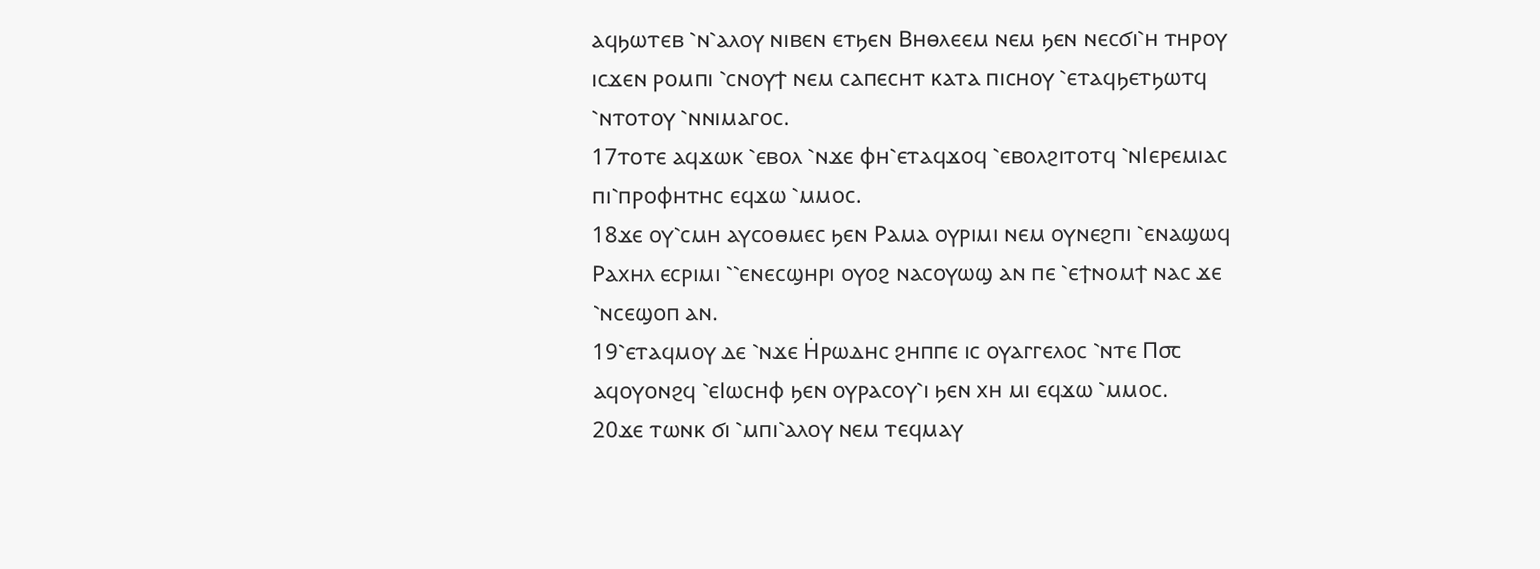ⲁϥϧⲱⲧⲉⲃ ⳿ⲛ⳿ⲁⲗⲟⲩ ⲛⲓⲃⲉⲛ ⲉⲧϧⲉⲛ Ⲃⲏⲑⲗⲉⲉⲙ ⲛⲉⲙ ϧⲉⲛ ⲛⲉⲥϭⲓ⳿ⲏ ⲧⲏⲣⲟⲩ ⲓⲥϫⲉⲛ ⲣⲟⲙⲡⲓ ⳿ⲥⲛⲟⲩϯ ⲛⲉⲙ ⲥⲁⲡⲉⲥⲏⲧ ⲕⲁⲧⲁ ⲡⲓⲥⲏⲟⲩ ⳿ⲉⲧⲁϥϧⲉⲧϧⲱⲧϥ ⳿ⲛⲧⲟⲧⲟⲩ ⳿ⲛⲛⲓⲙⲁⲅⲟⲥ.
17ⲧⲟⲧⲉ ⲁϥϫⲱⲕ ⳿ⲉⲃⲟⲗ ⳿ⲛϫⲉ ⲫⲏ⳿ⲉⲧⲁϥϫⲟϥ ⳿ⲉⲃⲟⲗϩⲓⲧⲟⲧϥ ⳿ⲛⲒⲉⲣⲉⲙⲓⲁⲥ ⲡⲓ⳿ⲡⲣⲟⲫⲏⲧⲏⲥ ⲉϥϫⲱ ⳿ⲙⲙⲟⲥ.
18ϫⲉ ⲟⲩ⳿ⲥⲙⲏ ⲁⲩⲥⲟⲑⲙⲉⲥ ϧⲉⲛ Ⲣⲁⲙⲁ ⲟⲩⲣⲓⲙⲓ ⲛⲉⲙ ⲟⲩⲛⲉϩⲡⲓ ⳿ⲉⲛⲁϣⲱϥ Ⲣⲁⲭⲏⲗ ⲉⲥⲣⲓⲙⲓ ⳿⳿ⲉⲛⲉⲥϣⲏⲣⲓ ⲟⲩⲟϩ ⲛⲁⲥⲟⲩⲱϣ ⲁⲛ ⲡⲉ ⳿ⲉϯⲛⲟⲙϯ ⲛⲁⲥ ϫⲉ ⳿ⲛⲥⲉϣⲟⲡ ⲁⲛ.
19⳿ⲉⲧⲁϥⲙⲟⲩ ⲇⲉ ⳿ⲛϫⲉ Ⲏ̇ⲣⲱⲇⲏⲥ ϩⲏⲡⲡⲉ ⲓⲥ ⲟⲩⲁⲅⲅⲉⲗⲟⲥ ⳿ⲛⲧⲉ Ⲡ⳪ ⲁϥⲟⲩⲟⲛϩϥ ⳿ⲉⲒⲱⲥⲏⲫ ϧⲉⲛ ⲟⲩⲣⲁⲥⲟⲩ⳿ⲓ ϧⲉⲛ ⲭⲏ ⲙⲓ ⲉϥϫⲱ ⳿ⲙⲙⲟⲥ.
20ϫⲉ ⲧⲱⲛⲕ ϭⲓ ⳿ⲙⲡⲓ⳿ⲁⲗⲟⲩ ⲛⲉⲙ ⲧⲉϥⲙⲁⲩ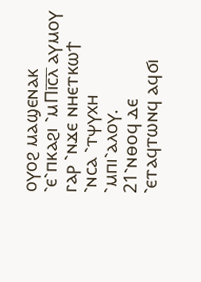ⲟⲩⲟϩ ⲙⲁϣⲉⲛⲁⲕ ⳿ⲉ⳿ⲡⲕⲁϩⲓ ⳿ⲙⲠⲓ̅ⲥ̅ⲗ̅ ⲁⲩⲙⲟⲩ ⲅⲁⲣ ⳿ⲛϫⲉ ⲛⲏⲉⲧⲕⲱϯ ⳿ⲛⲥⲁ ⳿ⲧⲯⲩⲭⲏ ⳿ⲙⲡⲓ⳿ⲁⲗⲟⲩ.
21⳿ⲛⲑⲟϥ ⲇⲉ ⳿ⲉⲧⲁϥⲧⲱⲛϥ ⲁϥϭⲓ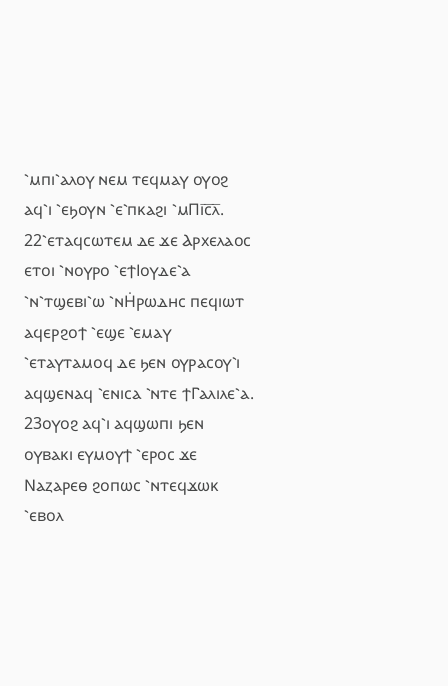⳿ⲙⲡⲓ⳿ⲁⲗⲟⲩ ⲛⲉⲙ ⲧⲉϥⲙⲁⲩ ⲟⲩⲟϩ ⲁϥ⳿ⲓ ⳿ⲉϧⲟⲩⲛ ⳿ⲉ⳿ⲡⲕⲁϩⲓ ⳿ⲙⲠⲓ̅ⲥ̅ⲗ̅.
22⳿ⲉⲧⲁϥⲥⲱⲧⲉⲙ ⲇⲉ ϫⲉ Ⲁⲣⲭⲉⲗⲁⲟⲥ ⲉⲧⲟⲓ ⳿ⲛⲟⲩⲣⲟ ⳿ⲉϯⲒⲟⲩⲇⲉ⳿ⲁ ⳿ⲛ⳿ⲧϣⲉⲃⲓ⳿ⲱ ⳿ⲛⲎ̇ⲣⲱⲇⲏⲥ ⲡⲉϥⲓⲱⲧ ⲁϥⲉⲣϩⲟϯ ⳿ⲉϣⲉ ⳿ⲉⲙⲁⲩ ⳿ⲉⲧⲁⲩⲧⲁⲙⲟϥ ⲇⲉ ϧⲉⲛ ⲟⲩⲣⲁⲥⲟⲩ⳿ⲓ ⲁϥϣⲉⲛⲁϥ ⳿ⲉⲛⲓⲥⲁ ⳿ⲛⲧⲉ ϯⲄⲁⲗⲓⲗⲉ⳿ⲁ.
23ⲟⲩⲟϩ ⲁϥ⳿ⲓ ⲁϥϣⲱⲡⲓ ϧⲉⲛ ⲟⲩⲃⲁⲕⲓ ⲉⲩⲙⲟⲩϯ ⳿ⲉⲣⲟⲥ ϫⲉ Ⲛⲁⲍⲁⲣⲉⲑ ϩⲟⲡⲱⲥ ⳿ⲛⲧⲉϥϫⲱⲕ ⳿ⲉⲃⲟⲗ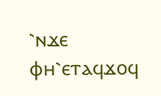⳿ⲛϫⲉ ⲫⲏ⳿ⲉⲧⲁϥϫⲟϥ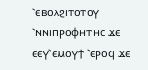⳿ⲉⲃⲟⲗϩⲓⲧⲟⲧⲟⲩ ⳿ⲛⲛⲓⲡⲣⲟⲫⲏⲧⲏⲥ ϫⲉ ⲉⲉⲩ⳿ⲉⲙⲟⲩϯ ⳿ⲉⲣⲟϥ ϫⲉ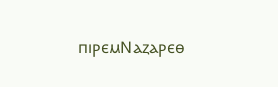ⲡⲓⲣⲉⲙⲚⲁⲍⲁⲣⲉⲑ